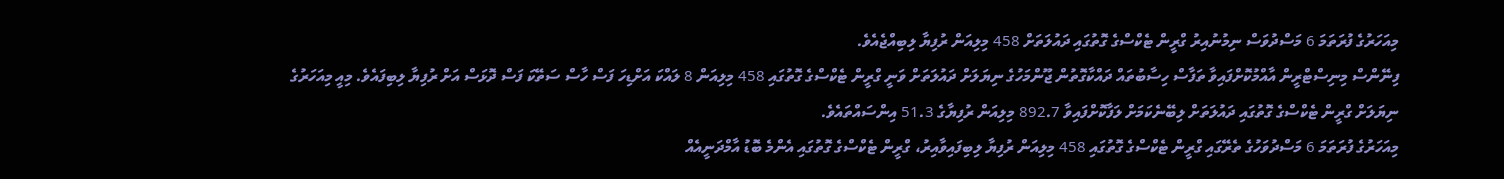މިއަހަރުގެ ފުރަތަމަ 6 މަސްދުވަސް ނިމުނުއިރު ގްރީން ޓެކްސްގެ ގޮތުގައި ދައުލަތަށް 458 މިލިއަން ރުފިޔާ ލިބިއްޖެއެވެ.
ފިނޭންސް މިނިސްޓްރީން އާއްމުކޮށްފައިވާ ތަފާސް ހިސާބުތައް ދައްކާގޮތުން ޖޫންމަހުގެ ނިޔަލަށް ދައުލަތަށް ވަނީ ގްރީން ޓެކްސްގެ ގޮތުގައި 458 މިލިއަން 8 ލައްކަ އަށްޑިހަ ފަސް ހާސް ސަތޭކަ ފަސް ދޮޅަސް އަށް ރުފިޔާ ލިބިފައެވެ. މިއީ މިއަހަރުގެ ނިޔަލަށް ގްރީން ޓެކްސްގެ ގޮތުގައި ދައުލަތަށް ލިބޭނެކަމަށް ލަފާކޮށްފައިވާ 892.7 މިލިއަން ރުފިޔާގެ 51.3 އިންސައްތައެވެ.
މިއަހަރުގެ ފުރަތަމަ 6 މަސްދުވަހުގެ ތެރޭގައި ގްރީން ޓެކްސްގެ ގޮތުގައި 458 މިލިއަން ރުފިޔާ ލިބިފައިވާއިރު، ގްރީން ޓެކްސްގެ ގޮތުގައި އެންމެ ބޮޑު އާމްދަނީއެއް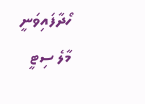ހޯދާފައިވަނީ މާލެ ސިޓީ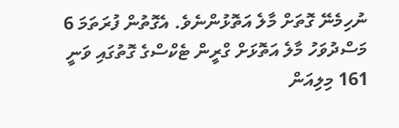ނުހިމެނޭ ގޮތަށް މާލެ އަތޮޅުންނެވެ. އެގޮތުން ފުރަތަމަ 6 މަސްދުވަހު މާލެ އަތޮޅަށް ގްރީން ޓެކްސްގެ ގޮތުގައި ވަނީ 161 މިލިއަން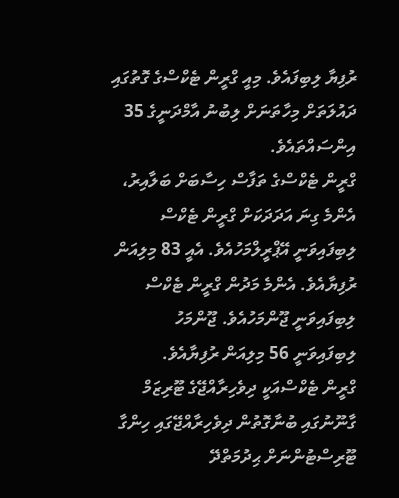ރުފިޔާ ލިބިފައެވެ. މިއީ ގްރީން ޓެކްސްގެ ގޮތުގައި ދައުލަތަށް މިހާތަނަށް ލިބުނު އާމްދަނީގެ 35 އިންސައްތައެވެ.
ގްރީން ޓެކްސްގެ ތަފާސް ހިސާބަށް ބަލާއިރު، އެންމެ ގިނަ އަދަދަކަށް ގްރީން ޓެކްސް ލިބިފައިވަނީ އޭޕްރީލްމަހުއެވެ. އެއީ 83 މިލިއަން ރުފިޔާއެވެ. އެންމެ މަދުން ގްރީން ޓެކްސް ލިބިފައިވަނީ ޖޫންމަހުއެވެ. ޖޫންމަހު ލިބިފައިވަނީ 56 މިލިއަން ރުފިޔާއެވެ.
ގްރީން ޓެކްސްއަކީ ދިވެހިރާއްޖޭގެ ޓޫރިޒަމް ގާނޫނުގައި ބުނާގޮތުން ދިވެހިރާއްޖޭގައި ހިންގާ ޓޫރިސްޓުންނަށް ޙިދުމަތްދޭ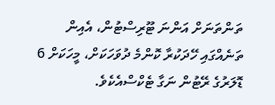ތަންތަނަށް އަންނަ ޓޫރިސްޓުން، އެއިން ތަނެއްގައި ހޭދަކުރާ ކޮންމެ ދުވަހަކަށް، މީހަކަށް 6 ޑޮލަރުގެ ރޭޓުން ނަގާ ޓެކްސްއެކެވެ.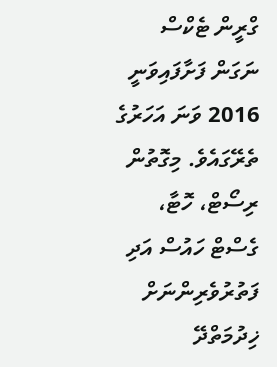ގްރީން ޓެކްސް ނަގަން ފަށާފައިވަނީ 2016 ވަނަ އަހަރުގެ ތެރޭގައެވެ. މިގޮތުން ރިސޯޓް، ހޮޓާ، ގެސްޓް ހައުސް އަދި ފަތުރުވެރިންނަށް ޚިދުމަތްދޭ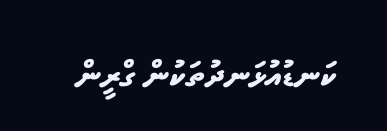ކަނޑުއުޅަނދުތަކުން ގްރީން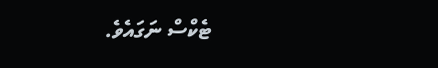ޓެކްސް ނަގައެވެ.